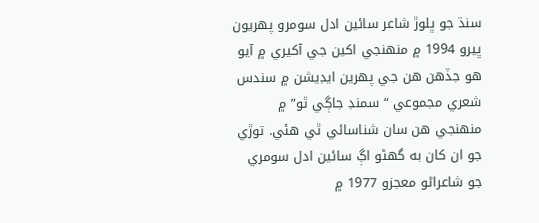سنڌ جو ڀلوڙ شاعر سائين ادل سومرو پهريون ڀيرو 1994 ۾ منهنجي اکين جي آکيري ۾ آيو هو جڏهن هن جي پهرين ايڊيشن ۾ سندس شعري مجموعي “سمنڊ جاڳي ٿو” ۾ منهنجي هن سان شناسائي ٿي هئي. توڙي جو ان کان به گهڻو اڳ سائين ادل سومري جو شاعراڻو معجزو 1977 ۾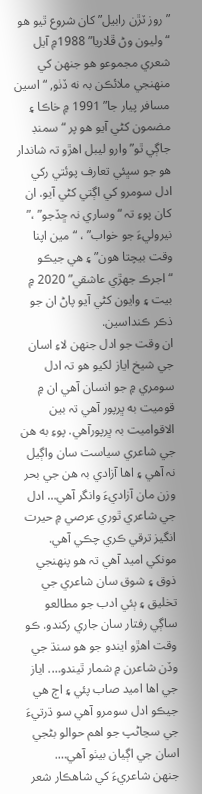” روز ٽڙن رابيل” کان شروع ٿيو هو “وليون وڻ ڦلاريا” 1988۾ آيل شعري مجموعو هو جنهن کي منهنجي ملائڪن بہ نه ڏٺو, “اسين مسافر پيار جا” 1991 ۾ خاڪا ۽ مضمون کڻي آيو هو پر “سمنڊ جاڳي ٿو” وارو ليبل اهڙو تہ شاندار هو جو سڀئي تعارف پوئتي رکي ادل سومرو کي اڳتي کڻي آيو. ان کان پوءِ تہ “وساري نہ ڇڏجو” ،” نيروليءَ جو خواب” ، “مين اپنا وقت بيچتا هون” ۽ هي جيڪو “اجرڪ جهڙي عاشقي” 2020 ۾ بيت ۽ وايون کڻي آيو پاڻ ان جو ذڪر ڪنداسين.
ان وقت جو ادل جنهن لاءِ اسان جي شيخ اياز لکيو هو تہ ادل سومري ۾ جو انسان آهي ان ۾ قوميت به ڀرپور آهي تہ بين الاقواميت بہ ڀرپورآهي. پوءِ به هن جي شاعري سياست سان واڳيل نہ آهي ۽ اها آزادي بہ هن جي بحر وزن مان آزاديءَ وانگر آهي… ادل جي شاعري ٿوري عرصي ۾ حيرت انگيز ترقي ڪري چڪي آهي. مونکي اميد آهي تہ هو پنهنجي ذوق ۽ شوق سان شاعري جي تخليق ۽ ٻئي ادب جو مطالعو ساڳي رفتار سان جاري رکندو. ڪو وقت اهڙو ايندو جو هو سنڌ جي وڏن شاعرن ۾ شمار ٿيندو…. اياز جي اها اميد صاب پئي ۽ اڄ هي جيڪو ادل سومرو آهي سو ڌرتيءَ جي سڃاڻپ جو اهم حوالو بڻجي اسان جي اڳيان بيٺو آهي….
جنهن شاعريءَ کي شاهڪار شعر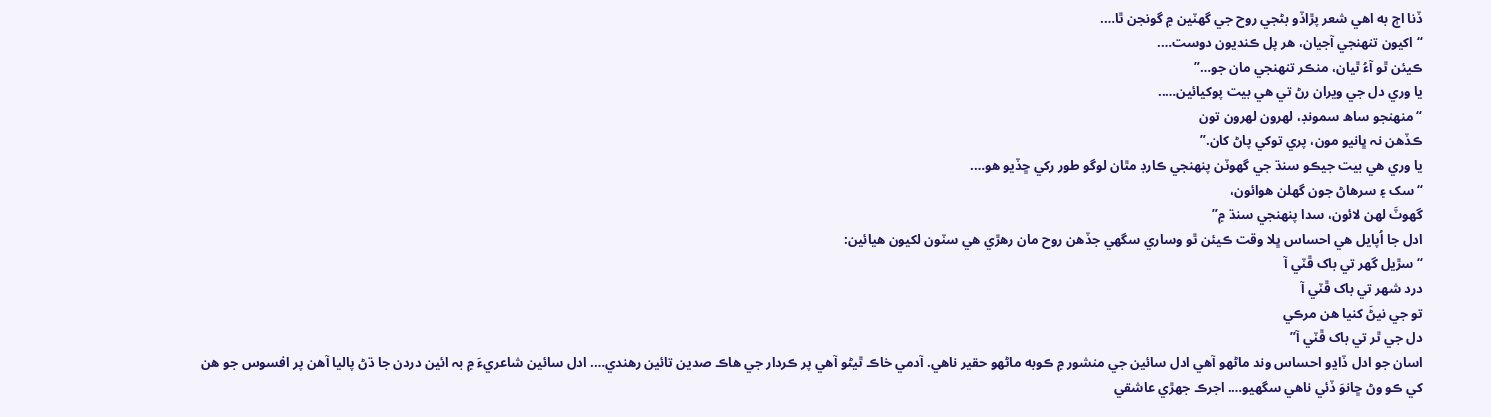ڏنا اڄ به اهي شعر پڙاڏو بڻجي روح جي گهٽين ۾ گونجن ٿا….
“اکيون تنهنجي آجيان، هر پل ڪنديون دوست….
ڪيئن ٿو آءُ ٿيان، منڪر تنهنجي مان جو…”
يا وري دل جي ويران رڻ تي هي بيت پوکيائين…..
“منهنجو ساھ سمونڊ، لهرون لهرون تون
ڪڏهن نہ ڀانيو مون، پري توکي پاڻ کان.”
يا وري هي بيت جيڪو سنڌ جي گهوٽن پنهنجي ڪارڊ مٿان لوگو طور رکي ڇڏيو هو….
“سک ۽ سرهاڻ جون گهلن هوائون،
گهوٽَ لهن لائون، سدا پنهنجي سنڌ ۾”
ادل جا اُپايل هي احساس ڀلا وقت ڪيئن ٿو وساري سگهي جڏهن روح مان رهڙي هي سٽون لکيون هيائين:
“سڙيل گهر تي باک ڦٽي آ
درد شهر تي باک ڦٽي آ
تو جي نيڻَ کنيا هن مرڪي
دل جي ٿر تي باک ڦٽي آ”
اسان جو ادل ڏاڍو احساس وند ماڻهو آهي ادل سائين جي منشور ۾ ڪوبه ماڻهو حقير ناهي. آدمي خاڪ ٿيڻو آهي پر ڪردار جي هاڪ صدين تائين رهندي…. ادل سائين شاعريءَ ۾ بہ ائين دردن جا ڌڻ پاليا آهن پر افسوس جو هن کي ڪو وڻ ڇانوَ ڏئي ناهي سگهيو…. اجرڪ جهڙي عاشقي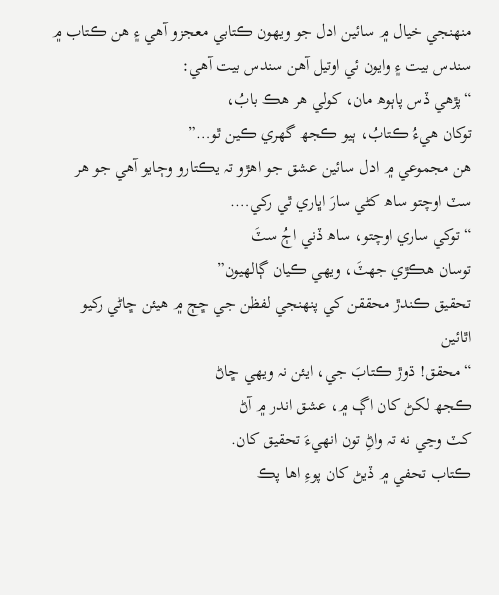منهنجي خيال ۾ سائين ادل جو ويهون ڪتابي معجزو آهي ۽ هن ڪتاب ۾ سندس بيت ۽ وايون ئي اوتيل آهن سندس بيت آهي:
“پڙهي ڏس پاٻوھ مان، کولي هر هڪ بابُ،
توکان هيءُ ڪتابُ، ٻيو ڪجھ گهري ڪين ٿو…”
هن مجموعي ۾ ادل سائين عشق جو اهڙو تہ يڪتارو وڄايو آهي جو هر سٽ اوچتو ساھ کڻي سارَ اڀاري ٿي رکي….
“توکي ساري اوچتو، ساھ ڏني اڄُ سٽَ
توسان هڪڙي جهٽَ، ويهي ڪيان ڳالهيون”
تحقيق ڪندڙ محققن کي پنهنجي لفظن جي ڇڄ ۾ هيئن ڇاڻي رکيو اٿائين
“محقق! ڌوڙ ڪتابَ جي، ايئن نہ ويهي ڇاڻ
ڪجھ لکڻ کان اڳ ۾، عشق اندر ۾ آڻ
کٽ وڃي نه تہ واڻِ تون انهيءَ تحقيق کان.
ڪتاب تحفي ۾ ڏيڻ کان پوءِ اها پڪ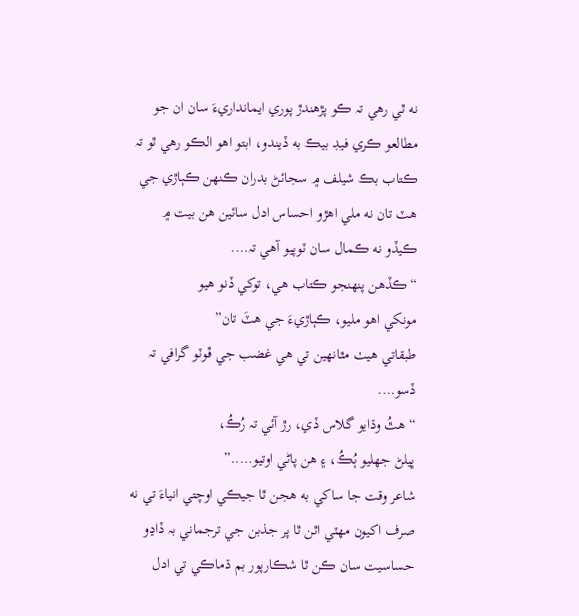نه ٿي رهي تہ ڪو پڙهندڙ پوري ايمانداريءَ سان ان جو مطالعو ڪري فيڊ بيڪ به ڏيندو، ابتو اهو الڪو رهي ٿو تہ ڪتاب بڪ شيلف ۾ سجائڻ بدران ڪنهن ڪٻاڙي جي هٽ تان نه ملي اهڙو احساس ادل سائين هن بيت ۾ ڪيڏو نه ڪمال سان ٽوپيو آهي تہ….
“ڪڏهن پنهنجو ڪتاب هي، توکي ڏنو هيو
مونکي اهو مليو، ڪٻاڙيءَ جي هٽَ تان”
طبقاتي هيٺ مٿانهين تي هي غضب جي ڦوٽو گرافي تہ ڏسو….
“هٿُ وڌايو گلاس ڏي، رڙ آئي تہ رُڪُ،
ڀيلڻ جهليو ٻُڪُ، ۽ هن پاڻي اوتيو…..”
شاعر وقت جا ساکي به هجن ٿا جيڪي اوچتي انياءَ تي نه صرف اکيون مهٽي اٿن ٿا پر جذبن جي ترجماني بہ ڏاڍو حساسيت سان ڪن ٿا شڪارپور بم ڌماڪي تي ادل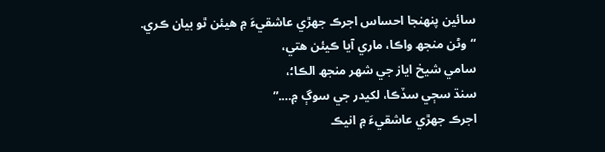سائين پنهنجا احساس اجرڪ جهڙي عاشقيءَ ۾ هيئن ٿو بيان ڪري.
“وڻن منجھ واڪا، ماري آيا ڪيئن هتي،
سامي شيخ اياز جي شهر منجھ الڪا؛،
سنڌ سڄي سڏڪا، لکيدر جي سوڳ ۾….”
اجرڪ جهڙي عاشقيءَ ۾ انيڪ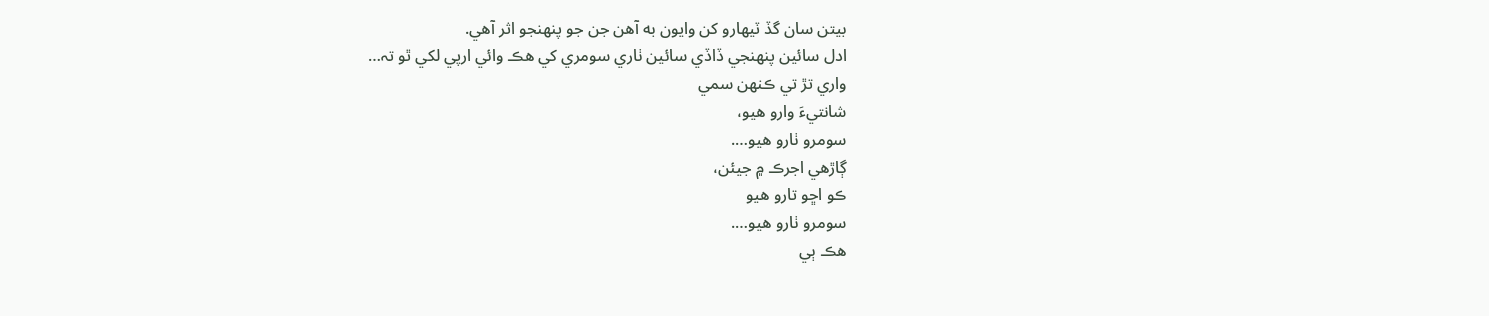بيتن سان گڏ ٽيھارو کن وايون به آهن جن جو پنهنجو اثر آهي.
ادل سائين پنهنجي ڏاڏي سائين ٺاري سومري کي هڪ وائي ارپي لکي ٿو تہ…
واري تڙ تي ڪنهن سمي
شانتيءَ وارو هيو،
سومرو ٺارو هيو….
ڳاڙهي اجرڪ ۾ جيئن،
ڪو اڇو تارو هيو
سومرو ٺارو هيو….
هڪ ٻي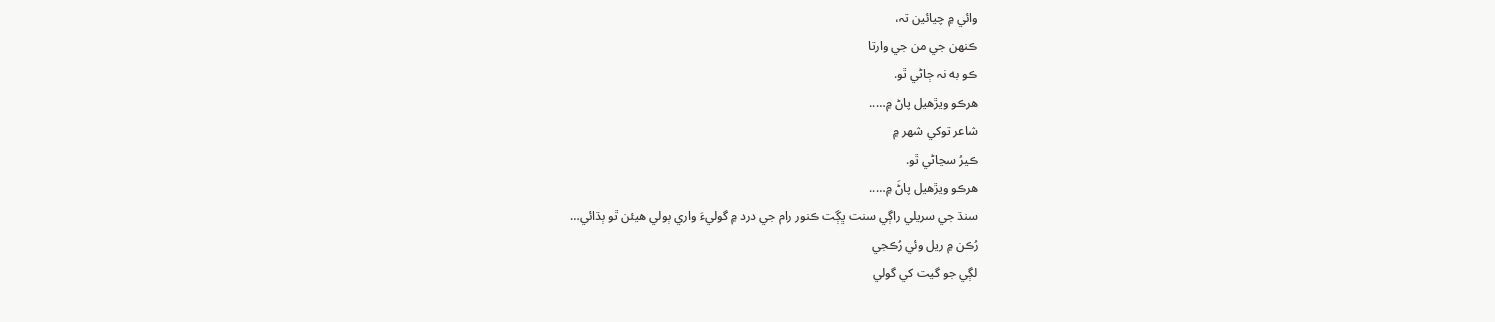وائي ۾ چيائين تہ،
ڪنهن جي من جي وارتا
ڪو به نہ ڄاڻي ٿو.
هرڪو ويڙهيل پاڻ ۾…..
شاعر توکي شهر ۾
ڪيرُ سڃاڻي ٿو.
هرڪو ويڙهيل پاڻَ ۾…..
سنڌ جي سريلي راڳي سنت ڀڳت ڪنور رام جي درد ۾ گوليءَ واري ٻولي هيئن ٿو ٻڌائي…
رُڪن ۾ ريل وئي رُڪجي
لڳي جو گيت کي گولي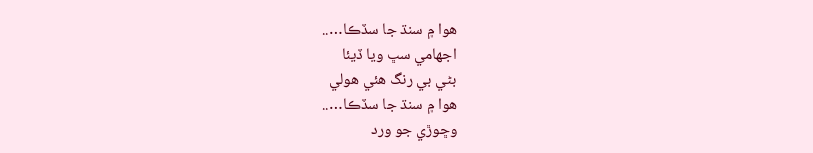هوا ۾ سنڌ جا سڏڪا…..
اجهامي سڀ ويا ڏيئا
بڻي بي رنگ هئي هولي
هوا ۾ سنڌ جا سڏڪا…..
وڇوڙي جو ورد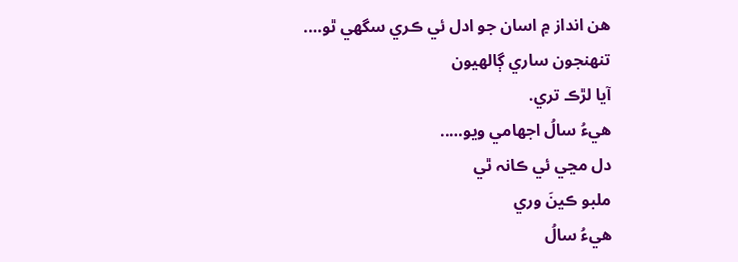هن انداز ۾ اسان جو ادل ئي ڪري سگهي ٿو….
تنهنجون ساري ڳالهيون
آيا لڙڪ تري.
هيءُ سالُ اجهامي ويو…..
دل مڃي ئي ڪانہ ٿي
ملبو ڪينَ وري
هيءُ سالُ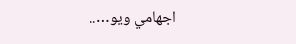اجهامي ويو…..